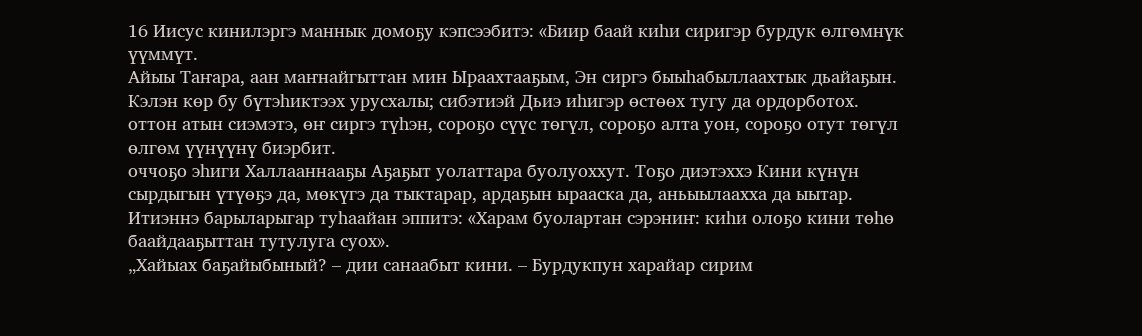16 Иисус кинилэргэ маннык домоҕу кэпсээбитэ: «Биир баай киһи сиригэр бурдук өлгөмнүк үүммүт.
Айыы Таҥара, аан маҥнайгыттан мин Ыраахтааҕым, Эн сиргэ быыһабыллаахтык дьайаҕын.
Кэлэн көр бу бүтэһиктээх урусхалы; сибэтиэй Дьиэ иһигэр өстөөх тугу да ордорботох.
оттон атын сиэмэтэ, өҥ сиргэ түһэн, сороҕо сүүс төгүл, сороҕо алта уон, сороҕо отут төгүл өлгөм үүнүүнү биэрбит.
оччоҕо эһиги Халлааннааҕы Аҕаҕыт уолаттара буолуоххут. Тоҕо диэтэххэ Кини күнүн сырдыгын үтүөҕэ да, мөкүгэ да тыктарар, ардаҕын ырааска да, аньыылаахха да ыытар.
Итиэннэ барыларыгар туһаайан эппитэ: «Харам буолартан сэрэниҥ: киһи олоҕо кини төһө баайдааҕыттан тутулуга суох».
„Хайыах баҕайыбыный? – дии санаабыт кини. – Бурдукпун харайар сирим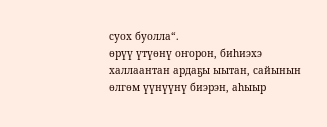суох буолла“.
өрүү үтүөнү оҥорон, биһиэхэ халлаантан ардаҕы ыытан, сайынын өлгөм үүнүүнү биэрэн, аһыыр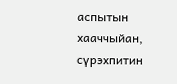аспытын хааччыйан, сүрэхпитин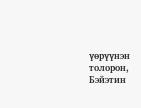үөрүүнэн толорон, Бэйэтин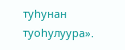туһунан туоһулуура».